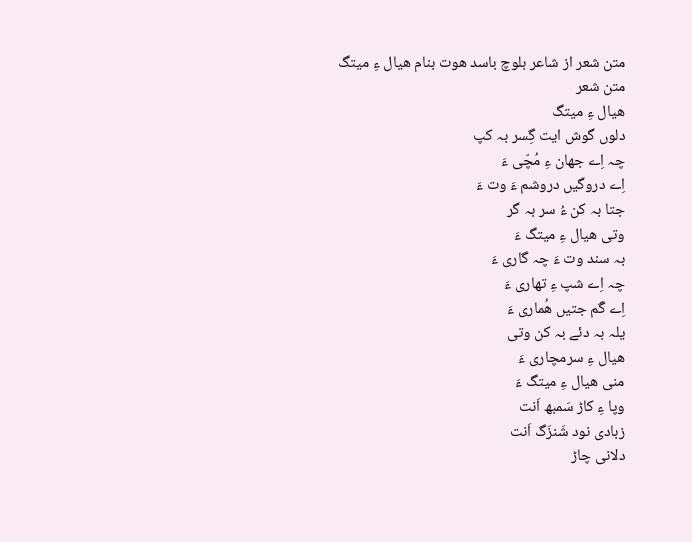متن شعر از شاعر بلوچ باسد هوت بنام هیال ءِ میتگ
متن شعر
هیال ءِ میتگ
دلوں گوش ایت گِسر بہ کپ
چہ اِے جهان ءِ مُچّی ءَ
اِے دروگیں دروشم ءَ وت ءَ
جتا بہ کن ءُ سر بہ گر
وتی هیال ءِ میتگ ءَ
بہ سند وت ءَ چہ گاری ءَ
چہ اِے شپ ءِ تهاری ءَ
اِے گَم جتیں ھُماری ءَ
یلہ بہ دئے بہ کن وتی
هیال ءِ سرمچاری ءَ
منی هیال ءِ میتگ ءَ
وپا ءِ کاڑ سَمبھ اَنت
زبادی نود شَنزَگ اَنت
دلانی چاڑ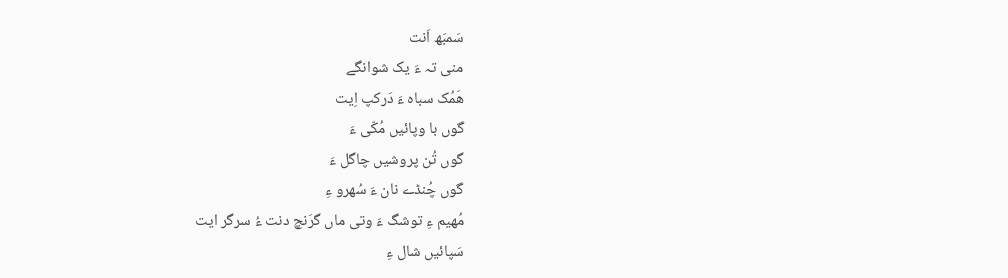سَمبَھ اَنت
منی تہ ءَ یک شوانگے
هَمُک سباه ءَ دَرکپ اِیت
گوں با وپائیں مُکّی ءَ
گوں تُن پروشیں چاگل ءَ
گوں چُنڈے نان ءَ سُھرو ءِ
مُهیم ءِ توشگ ءَ وتی ماں گرَنچ دنت ءُ سرگر ایت
سَپائیں شال ءِ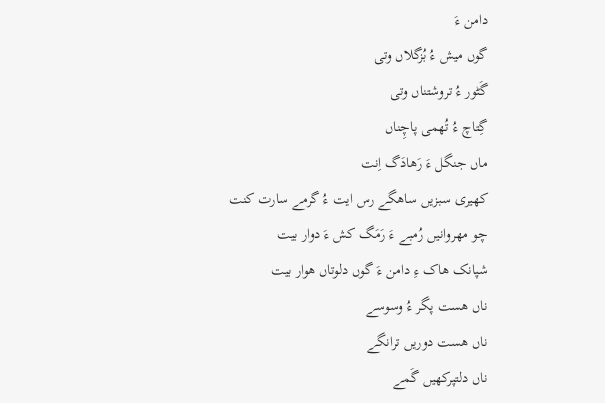دامن ءَ
گوں میش ءُ بُزگلاں وتی
گَٹور ءُ تروشتناں وتی
گِتاچ ءُ تُهمی پاچِناں
ماں جنگل ءَ رَهادَگ اِنت
کهیری سبزیں ساهگے رس ایت ءُ گرمے سارت کنت
چو مهروانیں رُمبے ءَ رَمَگ کش ءَ دوار بیت
شپانک هاک ءِ دامن ءَ گوں دلوتاں هوار بیت
ناں هست پگر ءُ وسوسے
ناں هست دوریں ترانگے
ناں دلتپرکهیں گَمے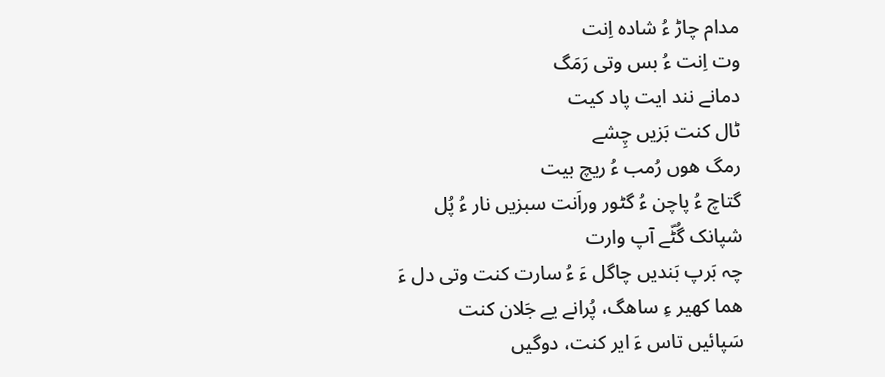مدام چاڑ ءُ شاده اِنت
وت اِنت ءُ بس وتی رَمَگ
دمانے نند ایت پاد کیت
ٹال کنت بَزیں چِشے
رمگ هوں رُمب ءُ ریچ بیت
گتاچ ءُ پاچن ءُ گٹور وراَنت سبزیں نار ءُ پُل
شپانک گُٹّے آپ وارت
چہ بَرپ بَندیں چاگل ءَ ءُ سارت کنت وتی دل ءَ
هما کهیر ءِ ساهگ، پُرانے یے جَلان کنت
سَپائیں تاس ءَ ایر کنت، دوگیں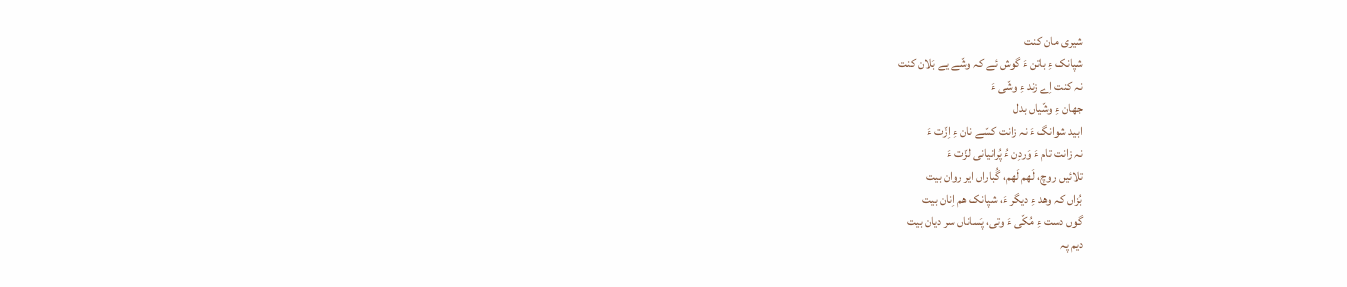شیری مان کنت
شپانک ءِ باتن ءَ گوش ئے کہ وشّے یے بَلان کنت
نہ کنت اِے زند ءِ وشّی ءَ
جهان ءِ وشّیاں بدل
ابید شوانگ ءَ نہ زانت کسّے نان ءِ اِزّت ءَ
نہ زانت تام ءَ وَردِن ءُ پُرانیانی لزّت ءَ
تلائیں روچ، لَهم لَهم، گُباراں ایر روان بیت
بُزاں کہ وهد ءِ دیگر ءَ، شپانک هم اِنان بیت
گوں دست ءِ مُکّی ءَ وتی، پَساناں سر دیان بیت
دیم پہ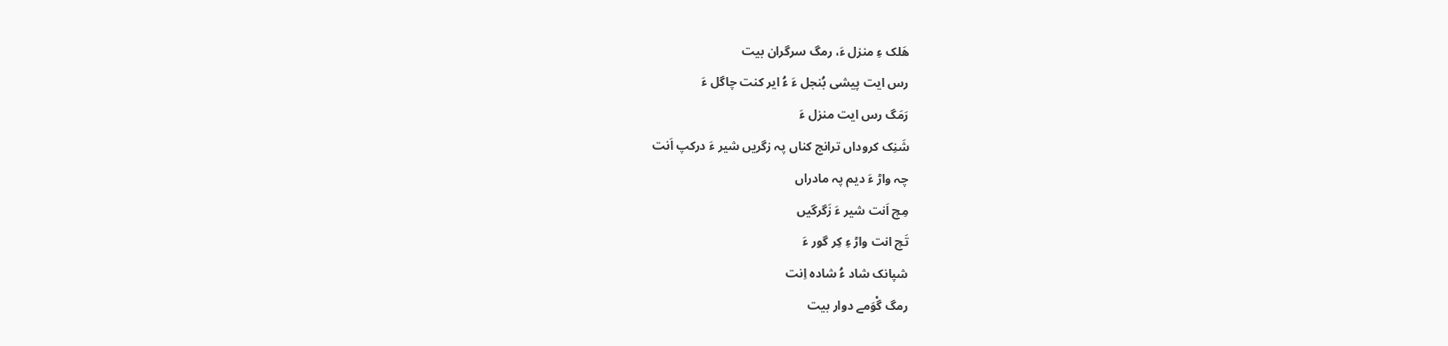هَلک ءِ منزل ءَ، رمگ سرگران بیت
رس ایت پیشی بُنجل ءَ ءُ ایر کنت چاگل ءَ
رَمَگ رس ایت منزل ءَ
شَنِک کروداں ترانج کناں پہ زگریں شیر ءَ درکپ اَنت
چہ واڑ ءَ دیم پہ مادراں
مِچ اَنت شیر ءَ زَگرگیں
تَچ انت واڑ ءِ کِر گور ءَ
شپانک شاد ءُ شاده اِنت
رمگ گْوَمے دوار بیت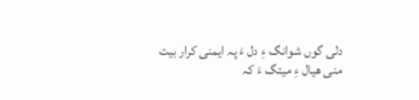دلی گوں شوانگ ءِ دل ءَ پہ ایمنی کرار بیت
منی هیال ءِ میتگ ءَ کہ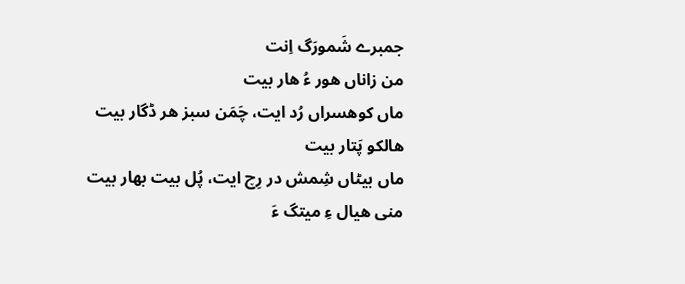جمبرے شَمورَگ اِنت
من زاناں هور ءُ هار بیت
ماں کوهسراں رُد ایت، چَمَن سبز هر ڈگار بیت
هالکو پَتار بیت
ماں بیٹاں شِمش در رِچ ایت، پُل بیت بهار بیت
منی هیال ءِ میتگ ءَ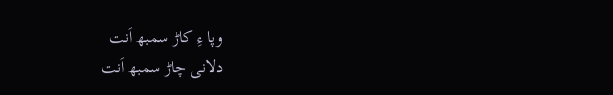وپا ءِ کاڑ سمبھ اَنت
دلانی چاڑ سمبھ اَنت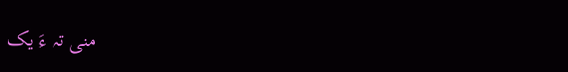منی تہ ءَ یک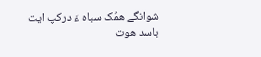شوانگے همُک سباه ءَ درکپ ایت
باسد هوت